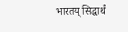भारतय् सिद्धार्थं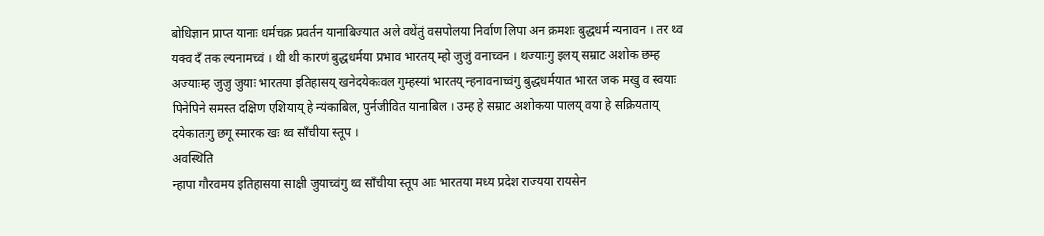बोधिज्ञान प्राप्त यानाः धर्मचक्र प्रवर्तन यानाबिज्यात अले वथेंतुं वसपोलया निर्वाण लिपा अन क्रमशः बुद्धधर्म न्यनावन । तर थ्व यक्व दँ तक ल्यनामच्वं । थी थी कारणं बुद्धधर्मया प्रभाव भारतय् म्हो जुजुं वनाच्वन । थज्याःगु इलय् सम्राट अशोक छम्ह अज्याःम्ह जुजु जुयाः भारतया इतिहासय् खनेदयेकःवल गुम्हस्यां भारतय् न्हनावनाच्वंगु बुद्धधर्मयात भारत जक मखु व स्वयाः पिनेपिने समस्त दक्षिण एशियाय् हे न्यंकाबिल, पुर्नजीवित यानाबिल । उम्ह हे सम्राट अशोकया पालय् वया हे सक्रियताय् दयेकातःगु छगू स्मारक खः थ्व साँचीया स्तूप ।
अवस्थिति
न्हापा गौरवमय इतिहासया साक्षी जुयाच्वंगु थ्व साँचीया स्तूप आः भारतया मध्य प्रदेश राज्यया रायसेन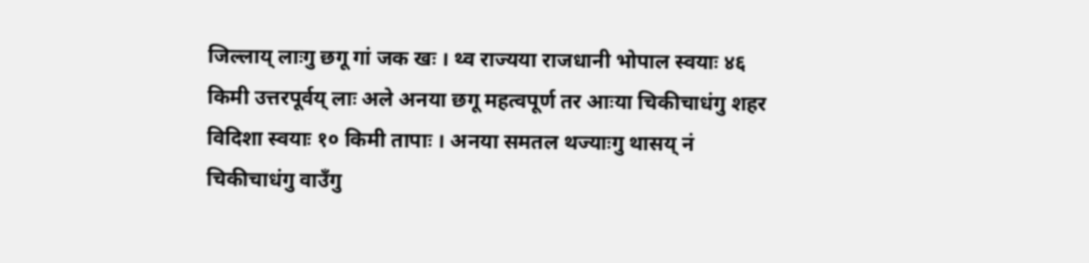जिल्लाय् लाःगु छगू गां जक खः । थ्व राज्यया राजधानी भोपाल स्वयाः ४६ किमी उत्तरपूर्वय् लाः अले अनया छगू महत्वपूर्ण तर आःया चिकीचाधंगु शहर विदिशा स्वयाः १० किमी तापाः । अनया समतल थज्याःगु थासय् नं चिकीचाधंगु वाउँगु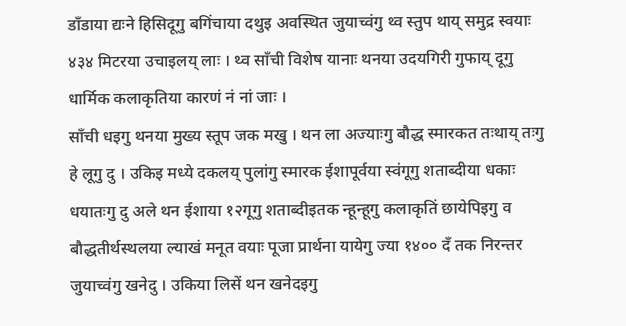डाँडाया द्यःने हिसिदूगु बगिंचाया दथुइ अवस्थित जुयाच्वंगु थ्व स्तुप थाय् समुद्र स्वयाः ४३४ मिटरया उचाइलय् लाः । थ्व साँची विशेष यानाः थनया उदयगिरी गुफाय् दूगु धार्मिक कलाकृतिया कारणं नं नां जाः ।
साँची धइगु थनया मुख्य स्तूप जक मखु । थन ला अज्याःगु बौद्ध स्मारकत तःथाय् तःगु हे लूगु दु । उकिइ मध्ये दकलय् पुलांगु स्मारक ईशापूर्वया स्वंगूगु शताब्दीया धकाः धयातःगु दु अले थन ईशाया १२गूगु शताब्दीइतक न्हून्हूगु कलाकृतिं छायेपिइगु व बौद्धतीर्थस्थलया ल्याखं मनूत वयाः पूजा प्रार्थना यायेगु ज्या १४०० दँ तक निरन्तर जुयाच्वंगु खनेदु । उकिया लिसें थन खनेदइगु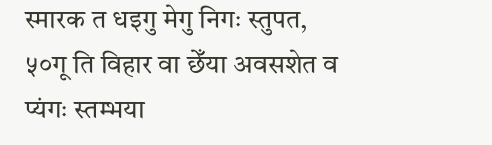स्मारक त धइगु मेगु निगः स्तुपत, ५०गू ति विहार वा छेँया अवसशेत व प्यंगः स्तम्भया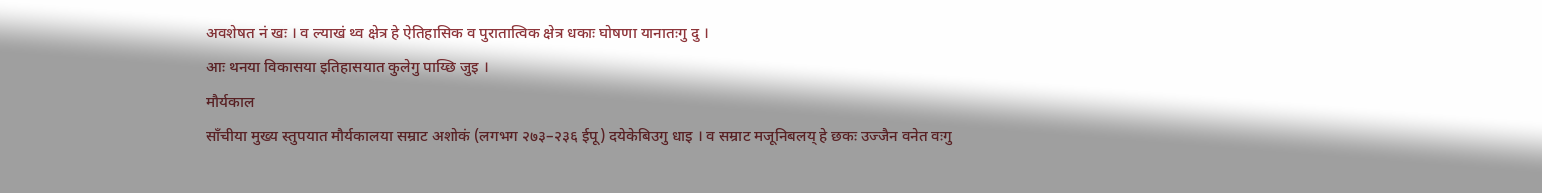अवशेषत नं खः । व ल्याखं थ्व क्षेत्र हे ऐतिहासिक व पुरातात्विक क्षेत्र धकाः घोषणा यानातःगु दु ।
आः थनया विकासया इतिहासयात कुलेगु पाय्छि जुइ ।
मौर्यकाल
साँचीया मुख्य स्तुपयात मौर्यकालया सम्राट अशोकं (लगभग २७३–२३६ ईपू) दयेकेबिउगु धाइ । व सम्राट मजूनिबलय् हे छकः उज्जैन वनेत वःगु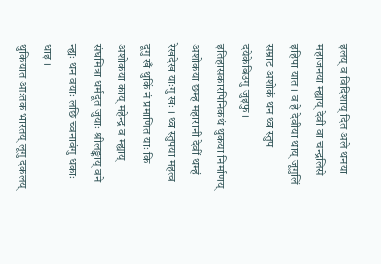इलय् व विदिशाय् दित अले थनया महाजनया म्ह्याय् देवी वा चन्द्रलिसे इहिपा यात । व हे देवीया थाय् जूगुलिं सम्राट अशोकं थन थ्व स्तुप दयेकेबिउगु जुइफु । इतिहासकारपिनिकथं थुकया निर्माणय् अशोकया छम्ह महारानी देवीं थम्हं रेखदेख याःगु खः । थ्व स्तुपया महत्व दूगु खँ थुकिं नं प्रमाणित याः कि अशोकया काय् महेन्द्र व म्ह्याय् संघमित्रा धर्मदूत जुयाः श्रीलङ्काय् वने न्ह्यः थन वयाः लछि च्वनावंगु धकाः धाइ ।
थुकियात आःतक भारतय् लूगु दकलय्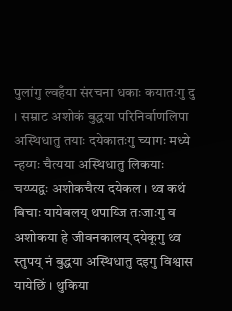पुलांगु ल्वहँया संरचना धकाः कयातःगु दु । सम्राट अशोकं बुद्धया परिनिर्वाणलिपा अस्थिधातु तयाः दयेकातःगु च्यागः मध्ये न्हय्गः चैत्यया अस्थिधातु लिकयाः चय्प्यद्वः अशोकचैत्य दयेकल । थ्व कथं बिचाः यायेबलय् थपाय्जि तःजाःगु व अशोकया हे जीवनकालय् दयेकूगु थ्व स्तुपय् नं बुद्धया अस्थिधातु दइगु विश्वास यायेछिं । थुकिया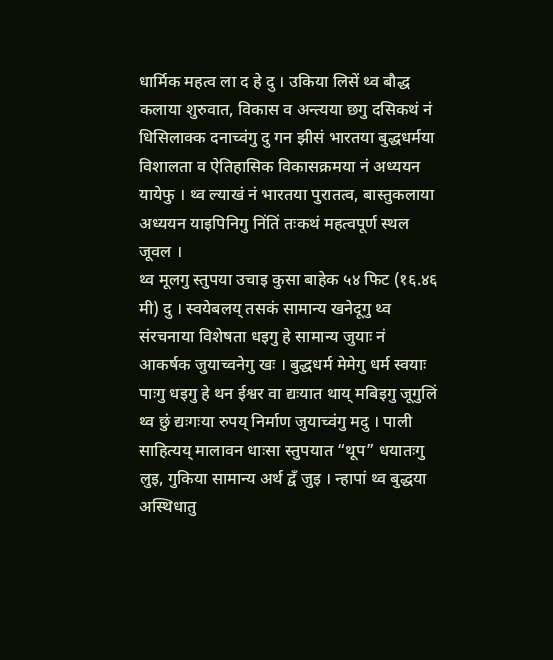धार्मिक महत्व ला द हे दु । उकिया लिसें थ्व बौद्ध कलाया शुरुवात, विकास व अन्त्यया छगु दसिकथं नं धिसिलाक्क दनाच्वंगु दु गन झीसं भारतया बुद्धधर्मया विशालता व ऐतिहासिक विकासक्रमया नं अध्ययन यायेफु । थ्व ल्याखं नं भारतया पुरातत्व, बास्तुकलाया अध्ययन याइपिनिगु निंतिं तःकथं महत्वपूर्ण स्थल जूवल ।
थ्व मूलगु स्तुपया उचाइ कुसा बाहेक ५४ फिट (१६.४६ मी) दु । स्वयेबलय् तसकं सामान्य खनेदूगु थ्व संरचनाया विशेषता धइगु हे सामान्य जुयाः नं आकर्षक जुयाच्वनेगु खः । बुद्धधर्म मेमेगु धर्म स्वयाः पाःगु धइगु हे थन ईश्वर वा द्यःयात थाय् मबिइगु जूगुलिं थ्व छुं द्यःगःया रुपय् निर्माण जुयाच्वंगु मदु । पाली साहित्यय् मालावन धाःसा स्तुपयात “थूप” धयातःगु लुइ, गुकिया सामान्य अर्थ द्वँ जुइ । न्हापां थ्व बुद्धया अस्थिधातु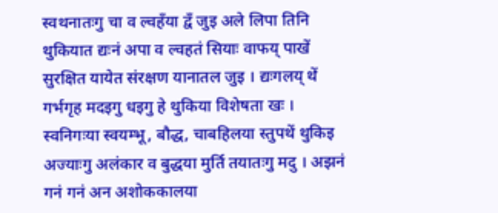स्वथनातःगु चा व ल्वहँया द्वँ जुइ अले लिपा तिनि थुकियात द्यःनं अपा व ल्वहतं सियाः वाफय् पाखें सुरक्षित यायेत संरक्षण यानातल जुइ । द्यःगलय् थें गर्भगृह मदइगु धइगु हे थुकिया विशेषता खः । स्वनिगःया स्वयम्भू, बौद्ध, चाबहिलया स्तुपथें थुकिइ अज्याःगु अलंकार व बुद्धया मुर्ति तयातःगु मदु । अझनं गनं गनं अन अशोककालया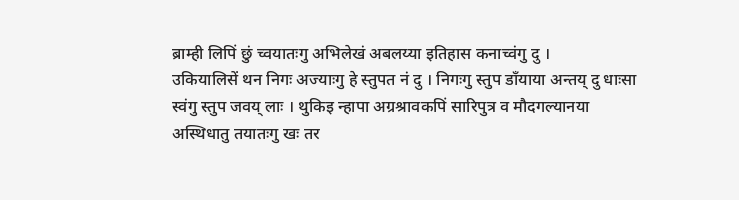ब्राम्ही लिपिं छुं च्वयातःगु अभिलेखं अबलय्या इतिहास कनाच्वंगु दु ।
उकियालिसें थन निगः अज्याःगु हे स्तुपत नं दु । निगःगु स्तुप डाँयाया अन्तय् दु धाःसा स्वंगु स्तुप जवय् लाः । थुकिइ न्हापा अग्रश्रावकपिं सारिपुत्र व मौदगल्यानया अस्थिधातु तयातःगु खः तर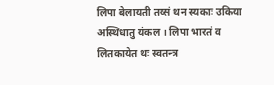लिपा बेलायती तय्सं थन स्यकाः उकिया अस्थिधातु यंकल । लिपा भारतं व लितकायेत थः स्वतन्त्र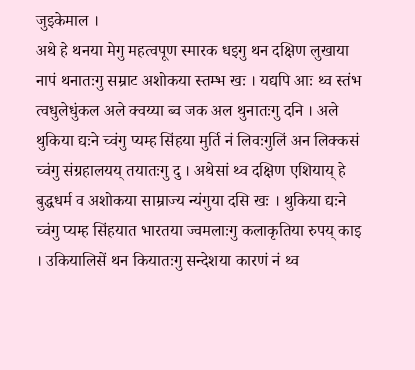जुइकेमाल ।
अथे हे थनया मेगु महत्वपूण स्मारक धइगु थन दक्षिण लुखाया नापं थनातःगु सम्राट अशोकया स्तम्भ खः । यद्यपि आः थ्व स्तंभ त्वधुलेधुंकल अले क्वय्या ब्व जक अल थुनातःगु दनि । अले थुकिया द्यःने च्वंगु प्यम्ह सिंहया मुर्ति नं लिवःगुलिं अन लिक्कसं च्वंगु संग्रहालयय् तयातःगु दु । अथेसां थ्व दक्षिण एशियाय् हे बुद्धधर्म व अशोकया साम्राज्य न्यंगुया दसि खः । थुकिया द्यःने च्वंगु प्यम्ह सिंहयात भारतया ज्वमलाःगु कलाकृतिया रुपय् काइ । उकियालिसें थन कियातःगु सन्देशया कारणं नं थ्व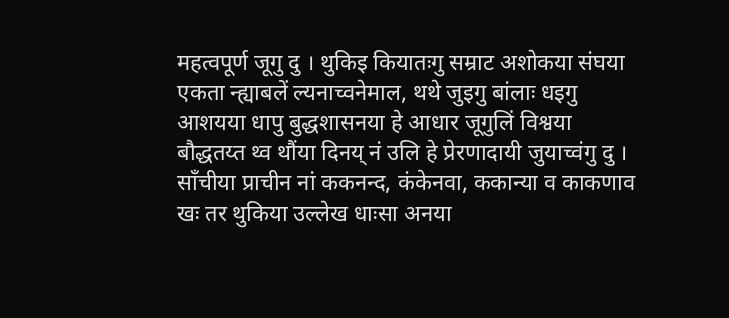महत्वपूर्ण जूगु दु । थुकिइ कियातःगु सम्राट अशोकया संघया एकता न्ह्याबलें ल्यनाच्वनेमाल, थथे जुइगु बांलाः धइगु आशयया धापु बुद्धशासनया हे आधार जूगुलिं विश्वया बौद्धतय्त थ्व थौंया दिनय् नं उलि हे प्रेरणादायी जुयाच्वंगु दु ।
साँचीया प्राचीन नां ककनन्द, कंकेनवा, ककान्या व काकणाव खः तर थुकिया उल्लेख धाःसा अनया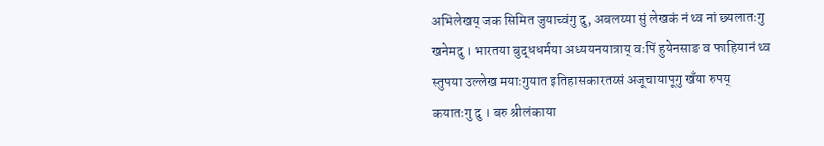अभिलेखय् जक सिमित जुयाच्वंगु दु, अबलय्या सुं लेखकं नं थ्व नां छ्यलातःगु खनेमदु । भारतया बुद्धधर्मया अध्ययनयात्राय् वःपिं हुयेनसाङ व फाहियानं थ्व स्तुपया उल्लेख मयाःगुयात इतिहासकारतय्सं अजूचायापूगु खँया रुपय् कयातःगु दु । बरु श्रीलंकाया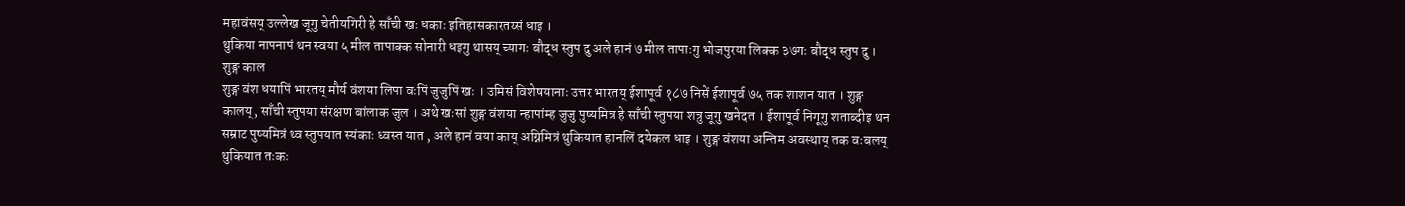महावंसय् उल्लेख जूगु चेतीयगिरी हे साँची खः धकाः इतिहासकारतय्सं धाइ ।
थुकिया नापनापं थन स्वया ५ मील तापाक्क सोनारी धइगु थासय् च्यागः बौद्ध स्तुप दु अले हानं ७ मील तापाःगु भोजपुरया लिक्क ३७गः बौद्ध स्तुप दु ।
शुङ्ग काल
शुङ्ग वंश धयापिं भारतय् मौर्य वंशया लिपा वःपिं जुजुपिं खः । उमिसं विशेषयानाः उत्तर भारतय् ईशापूर्व १८७ निसें ईशापूर्व ७५ तक शाशन यात । शुङ्ग कालय्, साँची स्तुपया संरक्षण बांलाक जुल । अथे खःसां शुङ्ग वंशया न्हापांम्ह जुजु पुष्यमित्र हे साँची स्तुपया शत्रु जूगु खनेदत । ईशापूर्व निगूगु शताब्दीइ थन सम्राट पुष्यमित्रं थ्व स्तुपयात स्यंकाः ध्वस्त यात , अले हानं वया काय् अग्निमित्रं थुकियात हानलिं दयेकल धाइ । शुङ्ग वंशया अन्तिम अवस्थाय् तक वःबलय् थुकियात तःकः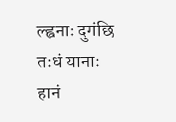ल्ह्वनाः दुगंछि तःधं यानाः हानं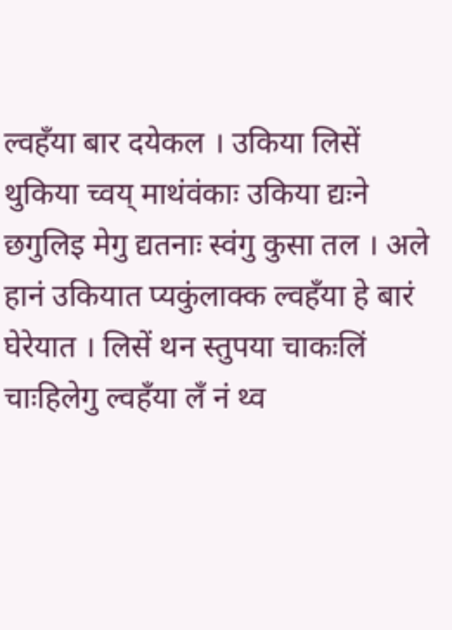ल्वहँया बार दयेकल । उकिया लिसें थुकिया च्वय् माथंवंकाः उकिया द्यःने छगुलिइ मेगु द्यतनाः स्वंगु कुसा तल । अले हानं उकियात प्यकुंलाक्क ल्वहँया हे बारं घेरेयात । लिसें थन स्तुपया चाकःलिं चाःहिलेगु ल्वहँया लँ नं थ्व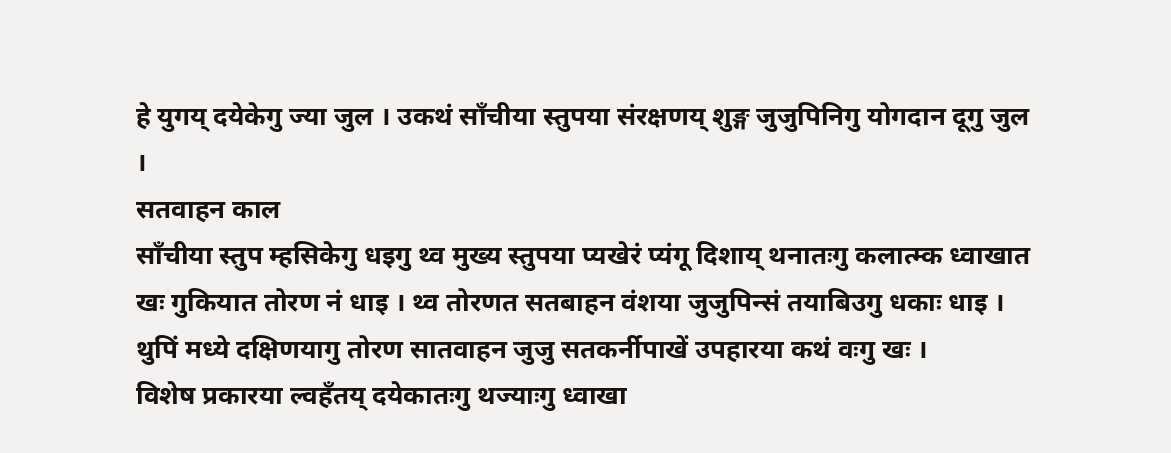हे युगय् दयेकेगु ज्या जुल । उकथं साँचीया स्तुपया संरक्षणय् शुङ्ग जुजुपिनिगु योगदान दूगु जुल ।
सतवाहन काल
साँचीया स्तुप म्हसिकेगु धइगु थ्व मुख्य स्तुपया प्यखेरं प्यंगू दिशाय् थनातःगु कलात्म्क ध्वाखात खः गुकियात तोरण नं धाइ । थ्व तोरणत सतबाहन वंशया जुजुपिन्सं तयाबिउगु धकाः धाइ । थुपिं मध्ये दक्षिणयागु तोरण सातवाहन जुजु सतकर्नीपाखें उपहारया कथं वःगु खः ।
विशेष प्रकारया ल्वहँतय् दयेकातःगु थज्याःगु ध्वाखा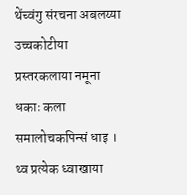थेंच्वंगु संरचना अबलय्या उच्चकोटीया प्रस्तरकलाया नमूना धकाः कला समालोचकपिन्सं धाइ । थ्व प्रत्येक ध्वाखाया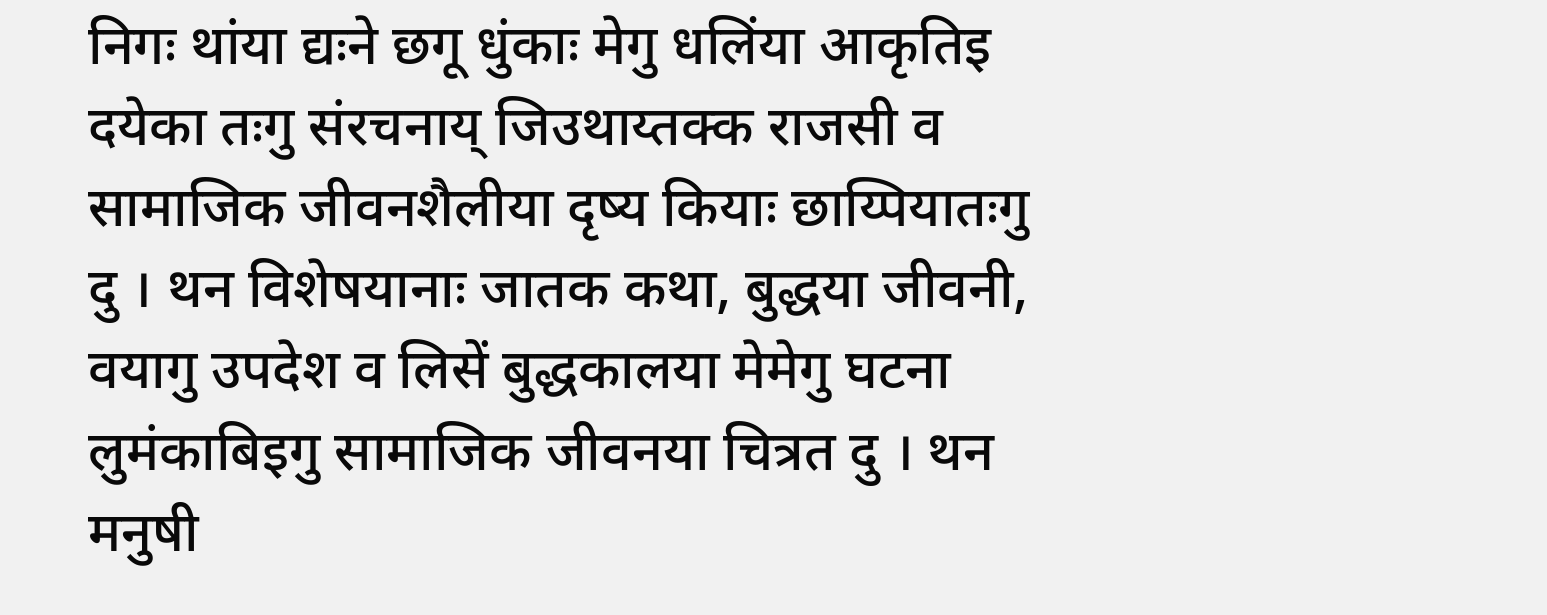निगः थांया द्यःने छगू धुंकाः मेगु धलिंया आकृतिइ दयेका तःगु संरचनाय् जिउथाय्तक्क राजसी व सामाजिक जीवनशैलीया दृष्य कियाः छाय्पियातःगु दु । थन विशेषयानाः जातक कथा, बुद्धया जीवनी, वयागु उपदेश व लिसें बुद्धकालया मेमेगु घटना लुमंकाबिइगु सामाजिक जीवनया चित्रत दु । थन मनुषी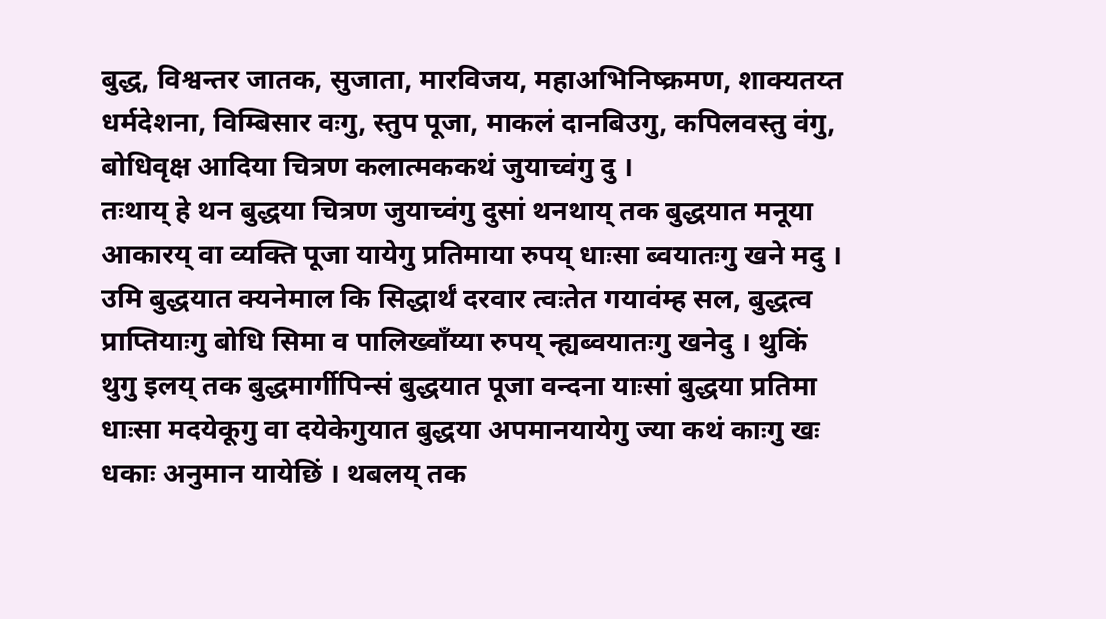बुद्ध, विश्वन्तर जातक, सुजाता, मारविजय, महाअभिनिष्क्रमण, शाक्यतय्त धर्मदेशना, विम्बिसार वःगु, स्तुप पूजा, माकलं दानबिउगु, कपिलवस्तु वंगु, बोधिवृक्ष आदिया चित्रण कलात्मककथं जुयाच्वंगु दु ।
तःथाय् हे थन बुद्धया चित्रण जुयाच्वंगु दुसां थनथाय् तक बुद्धयात मनूया आकारय् वा व्यक्ति पूजा यायेगु प्रतिमाया रुपय् धाःसा ब्वयातःगु खने मदु । उमि बुद्धयात क्यनेमाल कि सिद्धार्थं दरवार त्वःतेत गयावंम्ह सल, बुद्धत्व प्राप्तियाःगु बोधि सिमा व पालिख्वाँय्या रुपय् न्ह्यब्वयातःगु खनेदु । थुकिं थुगु इलय् तक बुद्धमार्गीपिन्सं बुद्धयात पूजा वन्दना याःसां बुद्धया प्रतिमा धाःसा मदयेकूगु वा दयेकेगुयात बुद्धया अपमानयायेगु ज्या कथं काःगु खः धकाः अनुमान यायेछिं । थबलय् तक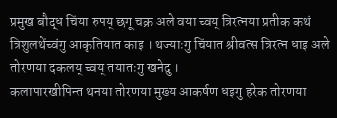प्रमुख बौद्ध चिंया रुपय् छगू चक्र अले वया च्वय् त्रिरत्नया प्रतीक कथं त्रिशुलथेंच्वंगु आकृतियात काइ । थज्याःगु चिंयात श्रीवत्स त्रिरत्न धाइ अले तोरणया दकलय् च्वय् तयातःगु खनेदु ।
कलापारखीपिन्त थनया तोरणया मुख्य आकर्षण धइगु हरेक तोरणया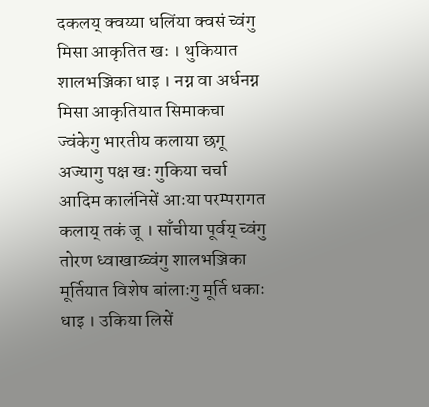दकलय् क्वय्या धलिंया क्वसं च्वंगु मिसा आकृतित खः । थुकियात शालभञ्जिका धाइ । नग्न वा अर्धनग्न मिसा आकृतियात सिमाकचा ज्वंकेगु भारतीय कलाया छगू अज्यागु पक्ष खः गुकिया चर्चा आदिम कालंनिसें आःया परम्परागत कलाय् तकं जू । साँचीया पूर्वय् च्वंगु तोरण ध्वाखाय्च्वंगु शालभञ्जिका मूर्तियात विशेष बांलाःगु मूर्ति धकाः धाइ । उकिया लिसें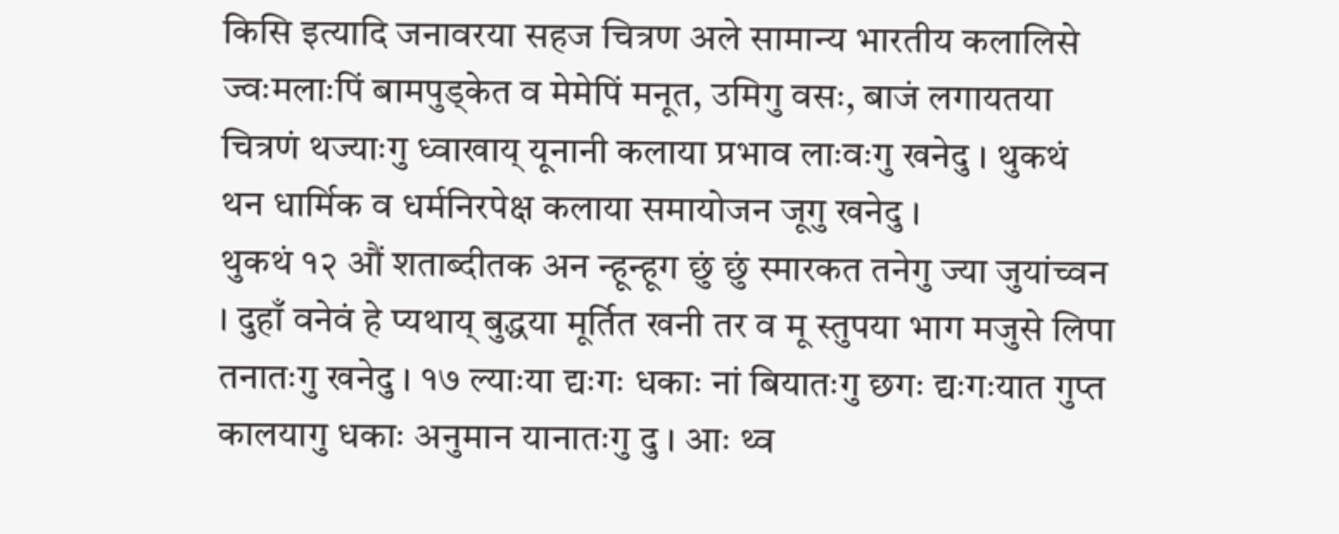किसि इत्यादि जनावरया सहज चित्रण अले सामान्य भारतीय कलालिसे ज्वःमलाःपिं बामपुड्केत व मेमेपिं मनूत, उमिगु वसः, बाजं लगायतया चित्रणं थज्याःगु ध्वाखाय् यूनानी कलाया प्रभाव लाःवःगु खनेदु । थुकथं थन धार्मिक व धर्मनिरपेक्ष कलाया समायोजन जूगु खनेदु ।
थुकथं १२ औं शताब्दीतक अन न्हून्हूग छुं छुं स्मारकत तनेगु ज्या जुयांच्वन । दुहाँ वनेवं हे प्यथाय् बुद्धया मूर्तित खनी तर व मू स्तुपया भाग मजुसे लिपा तनातःगु खनेदु । १७ ल्याःया द्यःगः धकाः नां बियातःगु छगः द्यःगःयात गुप्त कालयागु धकाः अनुमान यानातःगु दु । आः थ्व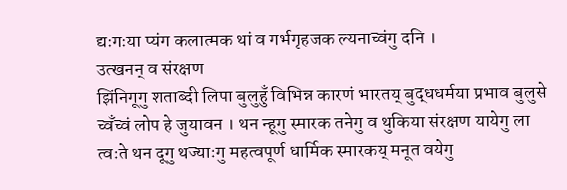द्यःगःया प्यंग कलात्मक थां व गर्भगृहजक ल्यनाच्वंगु दनि ।
उत्खनन् व संरक्षण
झिंनिगूगु शताब्दी लिपा बुलुहुँ विभिन्न कारणं भारतय् बुद्धधर्मया प्रभाव बुलुसे च्वँच्वं लोप हे जुयावन । थन न्हूगु स्मारक तनेगु व थुकिया संरक्षण यायेगु ला त्वःते थन दूगु थज्याःगु महत्वपूर्ण धार्मिक स्मारकय् मनूत वयेगु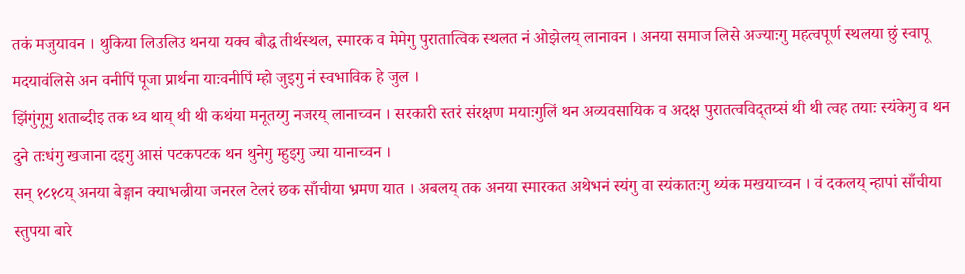तकं मजुयावन । थुकिया लिउलिउ थनया यक्व बौद्ध तीर्थस्थल, स्मारक व मेमेगु पुरातात्विक स्थलत नं ओझेलय् लानावन । अनया समाज लिसे अज्याःगु महत्वपूर्ण स्थलया छुं स्वापू मदयावंलिसे अन वनीपिं पूजा प्रार्थना याःवनीपिं म्हो जुइगु नं स्वभाविक हे जुल ।
झिंगुंगूगु शताब्दीइ तक थ्व थाय् थी थी कथंया मनूतय्गु नजरय् लानाच्वन । सरकारी स्तरं संरक्षण मयाःगुलिं थन अव्यवसायिक व अदक्ष पुरातत्वविद्तय्सं थी थी त्वह तयाः स्यंकेगु व थन दुने तःधंगु खजाना दइगु आसं पटकपटक थन थुनेगु म्हुइगु ज्या यानाच्वन ।
सन् १८१८य् अनया बेङ्गान क्याभल्रीया जनरल टेलरं छक साँचीया भ्रमण यात । अबलय् तक अनया स्मारकत अथेभनं स्यंगु वा स्यंकातःगु थ्यंक मखयाच्वन । वं दकलय् न्हापां साँचीया स्तुपया बारे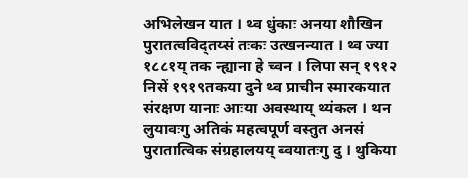अभिलेखन यात । थ्व धुंकाः अनया शौखिन पुरातत्वविद्तय्सं तःकः उत्खनन्यात । थ्व ज्या १८८१य् तक न्ह्याना हे च्वन । लिपा सन् १९१२ निसें १९१९तकया दुने थ्व प्राचीन स्मारकयात संरक्षण यानाः आःया अवस्थाय् थ्यंकल । थन लुयावःगु अतिकं महत्वपूर्ण वस्तुत अनसं पुरातात्विक संग्रहालयय् ब्वयातःगु दु । थुकिया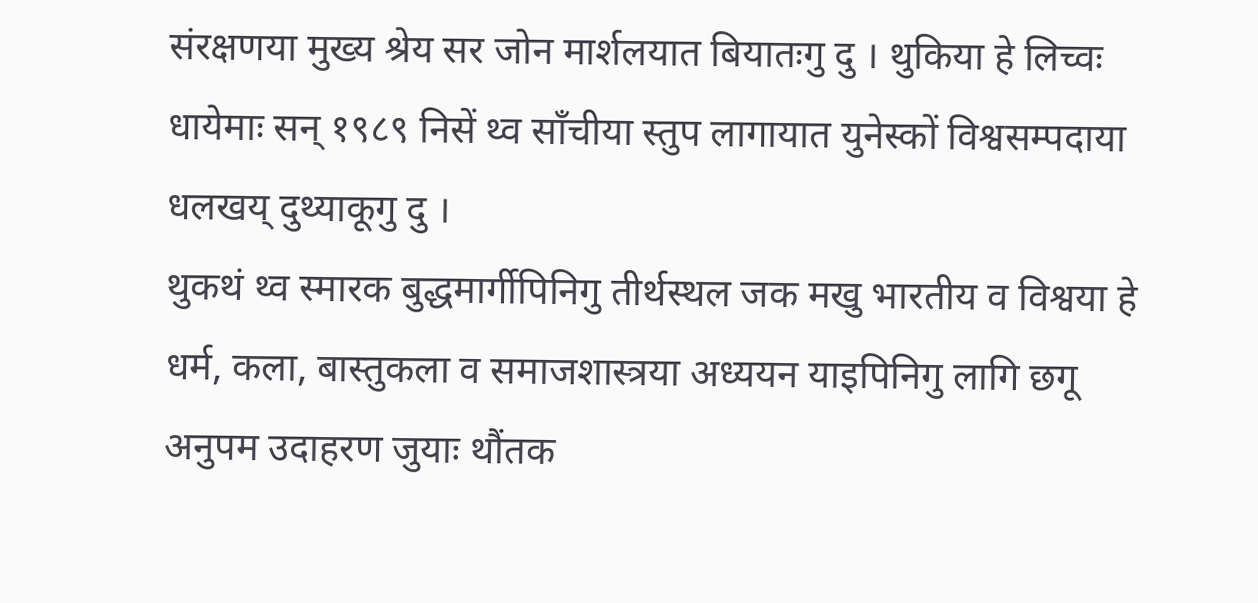संरक्षणया मुख्य श्रेय सर जोन मार्शलयात बियातःगु दु । थुकिया हे लिच्वः धायेमाः सन् १९८९ निसें थ्व साँचीया स्तुप लागायात युनेस्कों विश्वसम्पदाया धलखय् दुथ्याकूगु दु ।
थुकथं थ्व स्मारक बुद्धमार्गीपिनिगु तीर्थस्थल जक मखु भारतीय व विश्वया हे धर्म, कला, बास्तुकला व समाजशास्त्रया अध्ययन याइपिनिगु लागि छगू अनुपम उदाहरण जुयाः थौंतक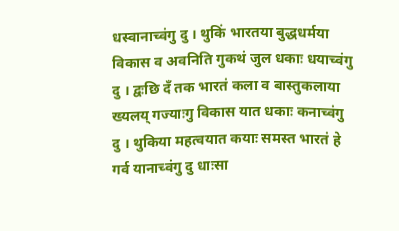धस्वानाच्वंगु दु । थुकिं भारतया बुद्धधर्मया विकास व अवनिति गुकथं जुल धकाः धयाच्वंगु दु । द्वःछि दँ तक भारतं कला व बास्तुकलाया ख्यलय् गज्याःगु विकास यात धकाः कनाच्वंगु दु । थुकिया महत्वयात कयाः समस्त भारतं हे गर्व यानाच्वंगु दु धाःसा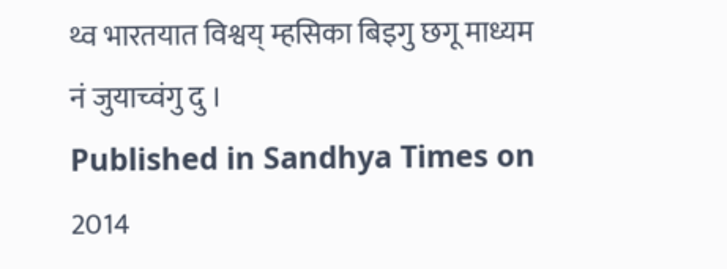थ्व भारतयात विश्वय् म्हसिका बिइगु छगू माध्यम नं जुयाच्वंगु दु ।
Published in Sandhya Times on 2014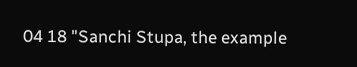04 18 "Sanchi Stupa, the example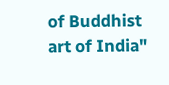of Buddhist art of India"